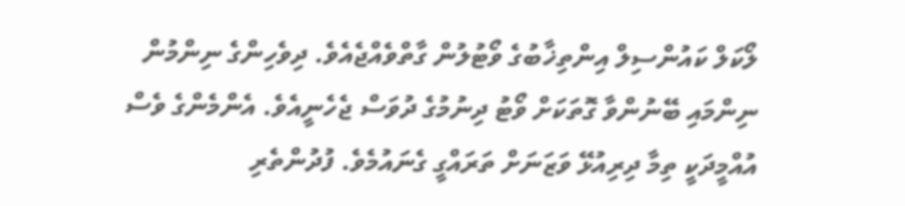ލޯކަލް ކައުންސިލް އިންތިޚާބުގެ ވޯޓުލުން ގާތްވެއްޖެއެވެ. ދިވެހިންގެ ނިންމުން ނިންމައި ބޭނުންވާ ގޮތަކަށް ވޯޓު ދިނުމުގެ ދުވަސް ޖެހެނީއެވެ. އެންމެންގެ ވެސް އުއްމީދަކީ ތިމާ ދިރިއުޅޭ ވަޒަނަށް ތަރައްގީ ގެނައުމެވެ. ފުދުންތެރި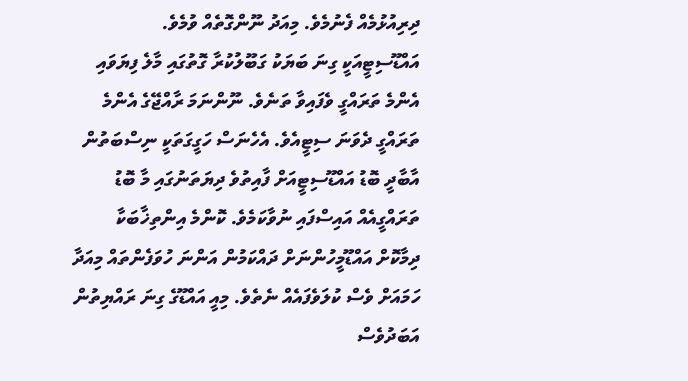ދިރިއުޅުމެއް ފެނުމެވެ. މިއަދު ނޫންގޮތެއް ވުމެވެ.
އައްޑޫސިޓީއަކީ ގިނަ ބަޔަކު ގަބޫލުކުރާ ގޮތުގައި މާލެ ފިޔަވައި އެންމެ ތަރައްގީ ވެފައިވާ ތަނެވެ. ނޫންނަމަ ރާއްޖޭގެ އެންމެ ތަރައްގީ ދެވަނަ ސިޓީއެވެ. އެހެނަސް ހަގީގަތަކީ ނިސްބަތުން އާބާދީ ބޮޑު އައްޑޫސިޓީއަށް ފާއިތުވެ ދިޔަތަނުގައި މާ ބޮޑު ތަރައްގީއެއް އައިސްފައި ނުވާކަމެވެ. ކޮންމެ އިންތިޚާބަކާ ދިމާކޮށް އައްޑޫމީހުންނަށް ދައްކަމުން އަންނަ ހުވަފެންތައް މިއަދާ ހަމައަށް ވެސް ކުލަވެފައެއް ނެތެވެ. މިއީ އައްޑޫގެ ގިނަ ރައްޔިތުން އަބަދުވެސް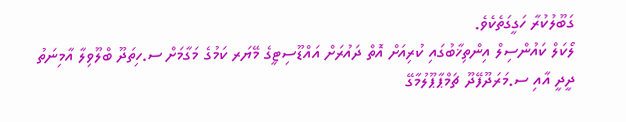ގަބޫލުކުރާ ހަގީގަތެކެވެ.
ލޯކަލް ކައުންސިލް އިންތިޚާބުގައި ކުރިއަށް އޮތް ދައުރަށް އައްޑޫސިޓީގެ މޭޔަރ ކަމުގެ މަގާމަށް ސ.ހިތަދޫ ބްލޫވިލާ އާމިނަތު ދީދީ އާއި ސ.މަރަދޫފޭދޫ ޗަމްޕާޕޫލުމާގޭ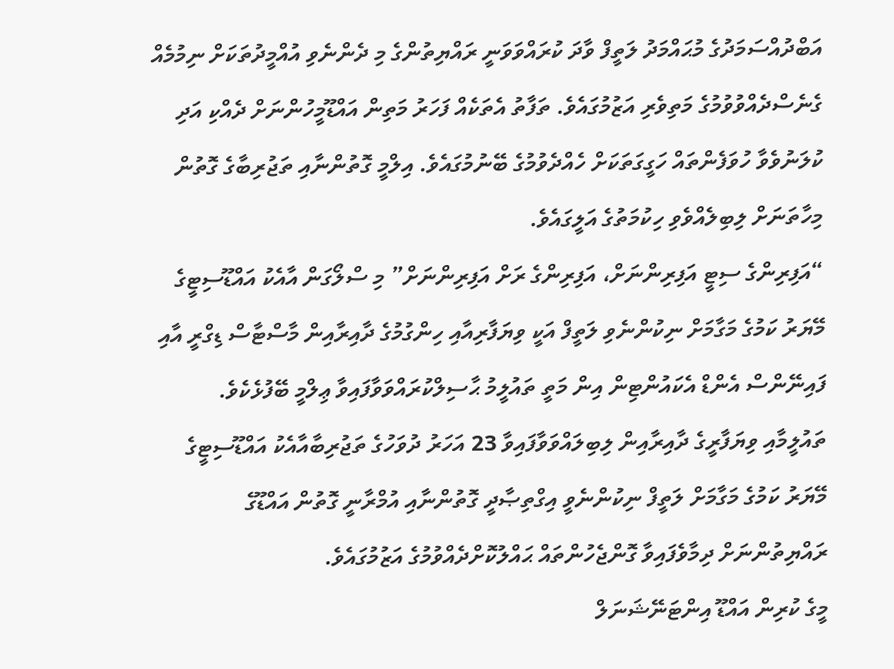އަބްދުއްސަމަދުގެ މުޙައްމަދު ލަތީފް ވާދަ ކުރައްވަވަނީ ރައްޔިތުންގެ މި ދެންނެވި އުއްމީދުތަކަށް ނިމުމެއް ގެނެސްދެއްވުވުމުގެ މަތިވެރި އަޒުމުގައެވެ. ތަފާތު އެތަކެއް ފަހަރު މަތިން އައްޑޫމީހުންނަށް ދެއްކި އަދި ކުލަނުވެވާ ހުވަފެންތައް ހަގީގަތަކަށް ހެއްދެވުމުގެ ބޭނުމުގައެވެ. އިލްމީ ގޮތުންނާއި ތަޖުރިބާގެ ގޮތުން މިހާތަނަށް ލިބިލެއްވެވި ހިކުމަތުގެ އަލީގައެވެ.
“އަފިރިންގެ ސިޓީ އަފިރިންނަށް، އަފިރިންގެ ރަށް އަފިރިންނަށް” މި ސްލޯގަން އާއެކު އައްޑޫސިޓީގެ މޭޔަރު ކަމުގެ މަގާމަށް ނިކުންނެވި ލަތީފް އަކީ ވިޔަފާރިއާއި ހިންގުމުގެ ދާއިރާއިން މާސްޓާސް ޑިގްރީ އާއި ފައިނޭންސް އެންޑް އެކައުންޓިން އިން މަތީ ތައުލީމު ޙާސިލްކުރައްވަވާފައިވާ ޢިލްމީ ބޭފުޅެކެވެ. ތައުލީމާއި ވިޔަފާރީގެ ދާއިރާއިން ލިބިލައްވަވާފައިވާ 23 އަހަރު ދުވަހުގެ ތަޖުރިބާއާއެކު އައްޑޫސިޓީގެ މޭޔަރު ކަމުގެ މަގާމަށް ލަތީފް ނިކުންނެވީ އިގްތިޞާދީ ގޮތުންނާއި އުމްރާނީ ގޮތުން އައްޑޫގެ ރައްޔިތުންނަށް ދިމާވެފައިވާ ގޮންޖެހުންތައް ޙައްލުކޮށްދެއްވުމުގެ އަޒުމުގައެވެ.
މީގެ ކުރިން އައްޑޫ އިންޓަނޭޝަނަލް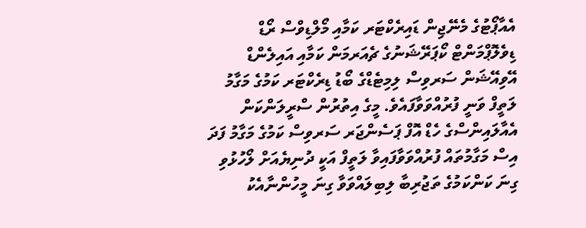އެއާޕޯޓުގެ މެނޭޖިން ޑައިރެކްޓަރ ކަމާއި މޯލްޑިވްސް ރޯޑް ޑިވެލޮޕްމަންޓް ކޯޕަރޭޝަނުގެ ޗެއަރމަން ކަމާއި އައިލެންޑް އޭވިއޭޝަން ސަރވިސް ލިމިޓެޑްގެ ބޯޑު ޑިރެކްޓަރ ކަމުގެ މަގާމު ލަތީފް ވަނީ ފުރުއްވަވާފައެވެ. މީގެ އިތުރުން ސްރީލަންކަން އެއާލައިންސްގެ ހެޑް އޮފް ޕަސެންޖަރ ސަރވިސް ކަމުގެ މަގާމު ފަދަ އިސް މަގާމުތައް ފުރުއްވަވާފައިވާ ލަތީފް އަކީ ދުނިޔެއަށް ލޯހުޅުވި ގިނަ ކަންކަމުގެ ތަޖުރިބާ ލިބިލައްވަވާ ގިނަ މީހުންނާއެކު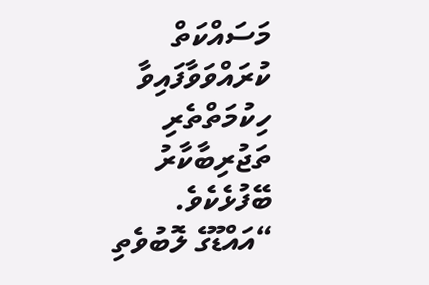މަސައްކަތް ކުރައްވަވާފައިވާ ހިކުމަތްތެރި ތަޖުރިބާކާރު ބޭފުޅެކެވެ.
“އައްޑޫގެ ލޮބުވެތި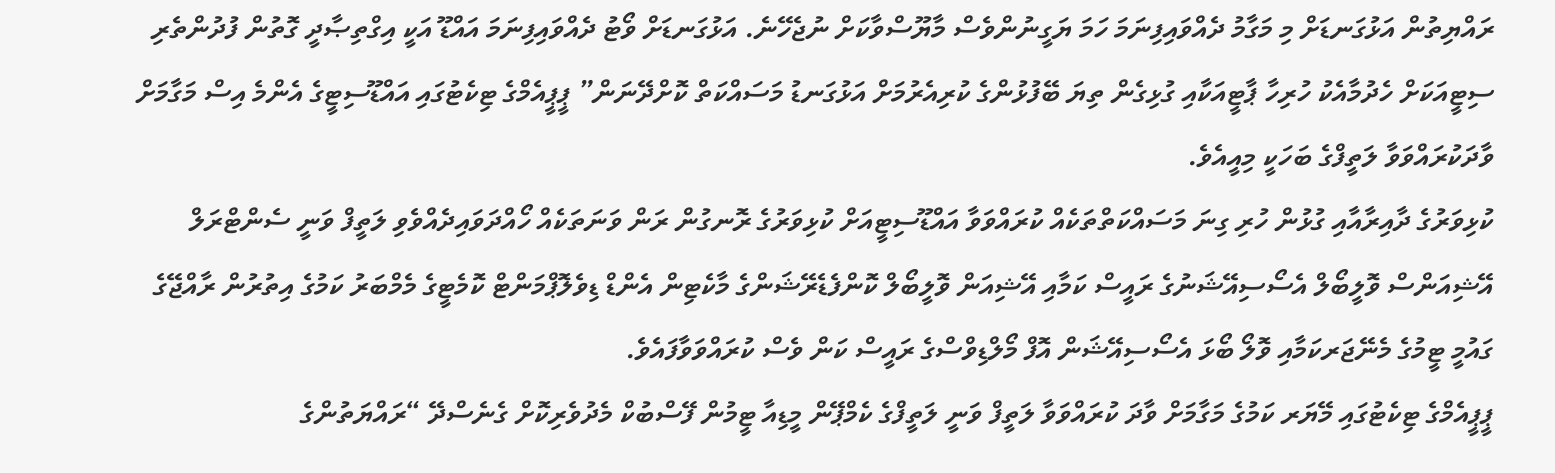ރައްޔިތުން އަޅުގަނޑަށް މި މަގާމު ދެއްވައިފިނަމަ ހަމަ ޔަގީނުންވެސް މާޔޫސްވާކަށް ނުޖެހޭނެ. އަޅުގަނޑަށް ވޯޓު ދެއްވައިފިނަމަ އައްޑޫ އަކީ އިގްތިޞާދީ ގޮތުން ފުދުންތެރި ސިޓީއަކަށް ހެދުމާއެކު ހުރިހާ ޕާޓީއަކާއި ގުޅިގެން ތިޔަ ބޭފުޅުންގެ ކުރިއެރުމަށް އަޅުގަނޑު މަސައްކަތް ކޮށްދޭނަން” ޕީޕީއެމްގެ ޓިކެޓުގައި އައްޑޫސިޓީގެ އެންމެ އިސް މަގާމަށް ވާދަކުރައްވަވާ ލަތީފްގެ ބަހަކީ މިއީއެވެ.
ކުޅިވަރުގެ ދާއިރާއާއި ގުޅުން ހުރި ގިނަ މަސައްކަތްތަކެއް ކުރައްވަވާ އައްޑޫސިޓީއަށް ކުޅިވަރުގެ ރޮނގުން ރަން ވަނަތަކެއް ހޯއްދަވައިދެއްވެވި ލަތީފް ވަނީ ސެންޓްރަލް އޭޝިއަންސް ވޮލީބޯލް އެސޯސިއޭޝަނުގެ ރައީސް ކަމާއި އޭޝިއަން ވޮލީބޯލް ކޮންފެޑެރޭޝަންގެ މާކެޓިން އެންޑް ޑިވެލޮޕްމަންޓް ކޮމެޓީގެ މެމްބަރު ކަމުގެ އިތުރުން ރާއްޖޭގެ ގައުމީ ޓީމުގެ މެނޭޖަރކަމާއި ވޮލޯ ބޯޅަ އެސޯސިއޭޝަން އޮފް މޯލްޑިވްސްގެ ރައީސް ކަން ވެސް ކުރައްވަވާފައެވެ.
ޕީޕީއެމްގެ ޓިކެޓުގައި މޭޔަރ ކަމުގެ މަގާމަށް ވާދަ ކުރައްވަވާ ލަތީފް ވަނީ ލަތީފްގެ ކެމްޕޭން މީޑިއާ ޓީމުން ފޭސްބުކް މެދުވެރިކޮށް ގެނެސްދޭ “ރައްޔަތުންގެ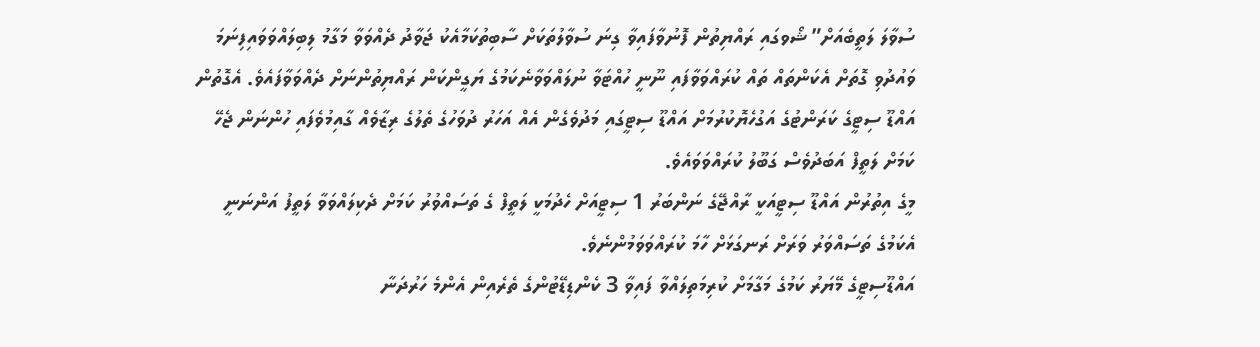ސުވާލަ ލަތީބެއަށް” ޝޯވގައި ރައްޔިތުން ފޮނުވާފައިވާ ގިނަ ސުވާލުތަކަށް ސާބިތުކަމާއެކު ޖަވާދު ދެއްވަވާ މަގާމު ލިބިލައްވަވައިފިނަމަ ވައުދުވި ގޮތަށް އެކަންތައް ތައް ކުރައްވަވާފައި ނޫނީ ހުއްޓަވާ ނުލައްވަވާނެކަމުގެ ޔަގީންކަން ރައްޔިތުންނަށް ދެއްވަވާފައެވެ. އެގޮތުން އައްޑޫ ސިޓީގެ ކަރަންޓުގެ އަގުހެޔޮކުރުމަށް އައްޑޫ ސިޓީގައި މަދުވެގެން އެއް އަހަރު ދުވަހުގެ ތެލުގެ ރިޒާވެއް ގާއިމުވެފައި ހުންނަން ޖެހޭ ކަމަށް ލަތީފް އަބަދުވެސް ގަބޫލު ކުރައްވަވައެވެ.
މީގެ އިތުރުން އައްޑޫ ސިޓީއަކީ ރާއްޖޭގެ ނަންބަރު 1 ސިޓީއަށް ހެދުމަކީ ލަތީފް ގެ ތަސައްވުރު ކަމަށް ދެކިލައްވަވާ ލަތީފު އަންނަނީ އެކަމުގެ ތަސައްވަރު ވަރަށް ރަނގަޅަށް ހާމަ ކުރައްވަވަމުންނެވެ.
އައްޑޫސިޓީގެ މޭޔަރު ކަމުގެ މަގާމަށް ކުރިމަތިލައްވާ ފައިވާ 3 ކެންޑިޑޭޓުންގެ ތެރެއިން އެންމެ ހަރުދަނާ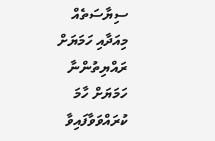ސިޔާސަތެއް މިއަދާއި ހަމަޔަށް ރައްޔިތުންނާ ހަމަޔަށް ހާމަ ކުރައްވަވާފައިވާ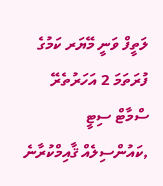ލަތީފް ވަނީ މޭޔަރ ކަމުގެ ފުރަތަމަ 2 އަހަރުތެރޭ ސްމާޓް ސިޓީ ,ކައުންސިލެއް ޤާއިމްކުރާނެ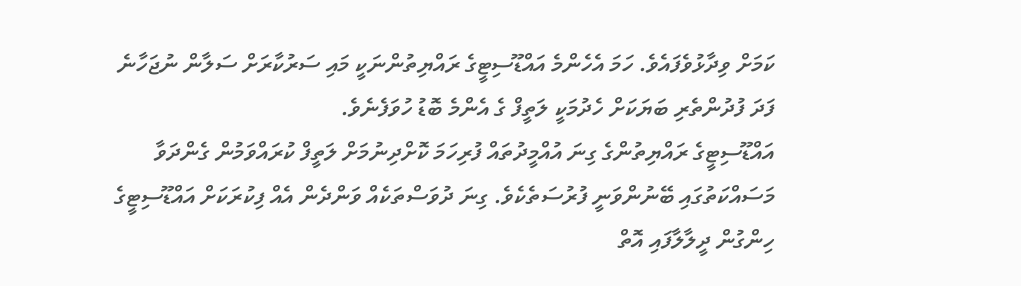ކަމަށް ވިދާޅުވެފައެވެ. ހަމަ އެހެންމެ އައްޑޫސިޓީގެ ރައްޔިތުންނަކީ މައި ސަރުކާރަށް ސަލާން ނުޖަހާނެ ފަދަ ފުދުންތެރި ބަޔަކަށް ހެދުމަކީ ލަތީފް ގެ އެންމެ ބޮޑު ހުވަފެނެވެ.
އައްޑޫސިޓީގެ ރައްޔިތުންގެ ގިނަ އުއްމީދުތައް ފުރިހަމަ ކޮށްދިނުމަށް ލަތީފް ކުރައްވަމުން ގެންދަވާ މަސައްކަތުގައި ބޭނުންވަނީ ފުރުސަތެކެވެ. ގިނަ ދުވަސްތަކެއް ވަންދެން އެއް ފިކުރަކަށް އައްޑޫސިޓީގެ ހިންގުން ދީލާލާފައި އޮތް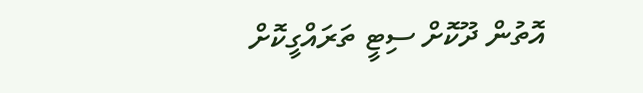އޮތުން ދޫކޮށް ސިޓީ ތަރައްގީކޮށް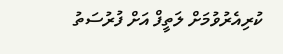ކުރިއެރުވުމަށް ލަތީފް އަށް ފުރުސަތު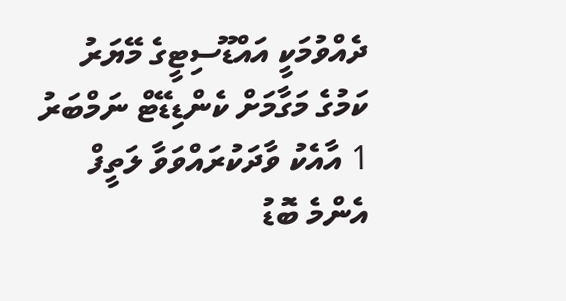ދެއްވުމަކީ އައްޑޫސިޓީގެ މޭޔަރު ކަމުގެ މަގާމަށް ކެންޑިޑޭޓް ނަމްބަރު 1 އާއެކު ވާދަކުރައްވަވާ ލަތީފް އެންމެ ބޮޑު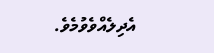އެދިލެއްވެވުމެވެ.